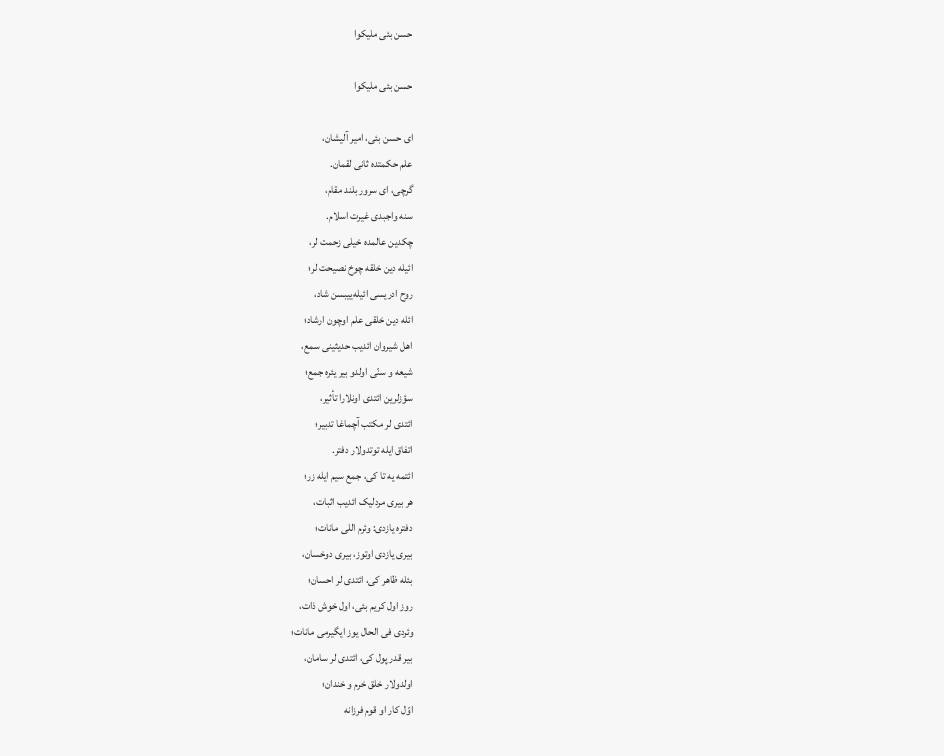حسن بئی ملیکوا

حسن بئی ملیکوا

ای حسن بئی، امیر آلیشان،
علم حکمتده ثانی لقمان.
گرچی، ای سرور بلند مقام،
سنه واجبدی غیرت اسلام.
چکدین عالمده خیلی زحمت لر،
ائیله دین خلقه چوخ نصیحت لر؛
روح ادریسی ائیله‌ییبسن شاد،
ائله دین خلقی علم اوچون ارشاد؛
اهل شیروان ائدیب حدیثینی سمع،
شیعه و سنّی اولدو بیر یئره جمع؛
سؤزلرین ائتدی اونلارا تأثیر،
ائتدی لر مکتب آچماغا تدبیر؛
اتفاق ایله توتدولار دفتر.
ائتمه یه تا کی، جمع سیم ایله زر؛
هر بیری مردلیک ائدیب اثبات،
دفتره یازدی: وئرم اللی مانات؛
بیری یازدی اوتوز، بیری دوخسان،
بئله ظاهر کی، ائتدی لر احسان؛
روز اول کریم بئی، اول خوش ذات،
وئردی فی الحال یوز ایگیرمی مانات؛
بیر قدر پول کی، ائتدی لر سامان،
اولدولار خلق خرم و خندان؛
اوّل کار او قوم فرزانه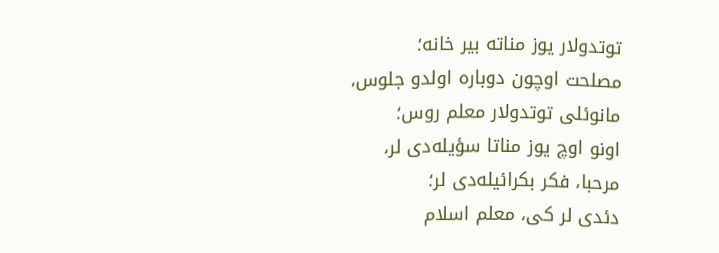توتدولار یوز مناته بیر خانه؛
مصلحت اوچون دوباره اولدو جلوس،
مانوئلی توتدولار معلم روس؛
اونو اوچ یوز مناتا سؤیله‌دی لر،
مرحبا، فکر بکرائیله‌دی لر؛
دئدی لر کی، معلم اسلام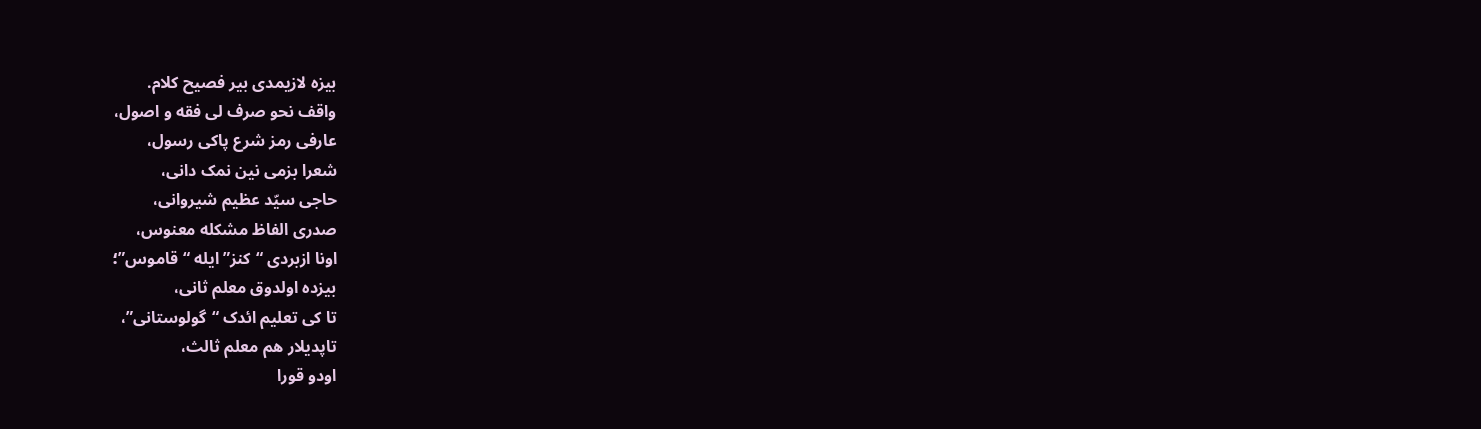بیزه لازیمدی بیر فصیح کلام.
واقف نحو صرف لی فقه و اصول،
عارفی رمز شرع پاکی رسول،
شعرا بزمی نین نمک دانی،
حاجی سیّد عظیم شیروانی،
صدری الفاظ مشکله معنوس،
اونا ازبردی “کنز” ایله “قاموس”؛
بیزده اولدوق معلم ثانی،
تا کی تعلیم ائدک “گولوستانی”،
تاپدیلار هم معلم ثالث،
اودو قورا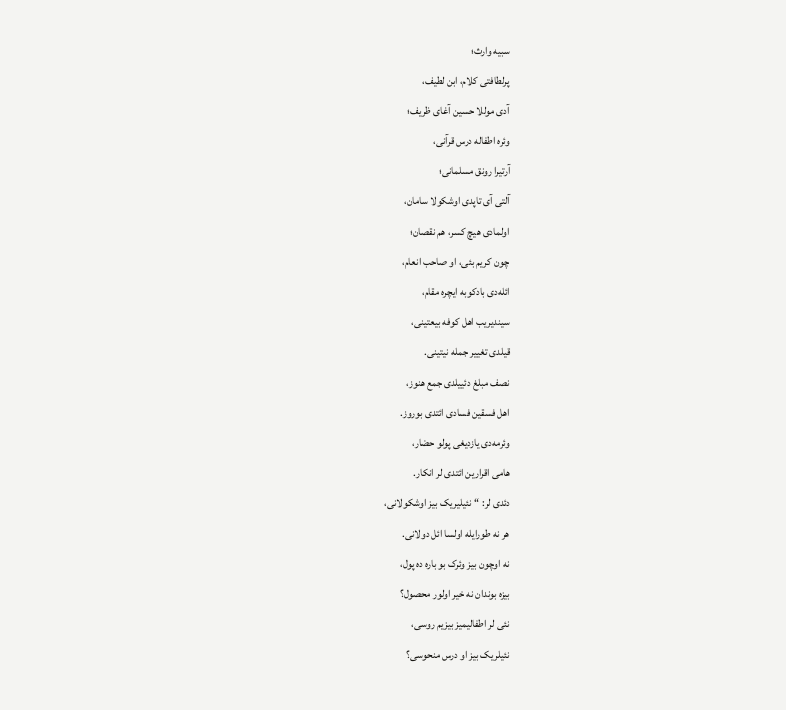سبیه وارث؛
پرلطافتی کلام، ابن لطیف،
آدی موللا حسین آغای ظریف؛
وئره اطفاله درس قرآنی،
آرتیرا رونق مسلمانی؛
آلتی آی تاپدی اوشکولا سامان،
اولمادی هیچ کسر، هم نقصان؛
چون کریم بئی، او صاحب انعام،
ائله‌دی بادکوبه ایچره مقام،
سیندیریب اهل کوفه بیعتینی،
قیلدی تغییر جمله نیتینی.
نصف مبلغ دئییلدی جمع هنوز،
اهل فسقین فسادی ائتدی بوروز.
وئرمه‌دی یازدیغی پولو حضار،
هامی اقرارین ائتدی لر انکار.
دئدی لر: “نئیلیریک بیز اوشکولانی،
هر نه طورایله اولسا ائل دولانی.
نه اوچون بیز وئرک بو باره ده پول،
بیزه بوندان نه خیر اولور محصول؟
نئی لر اطفالیمیز بیزیم روسی،
نئیلریک بیز او درس منحوسی؟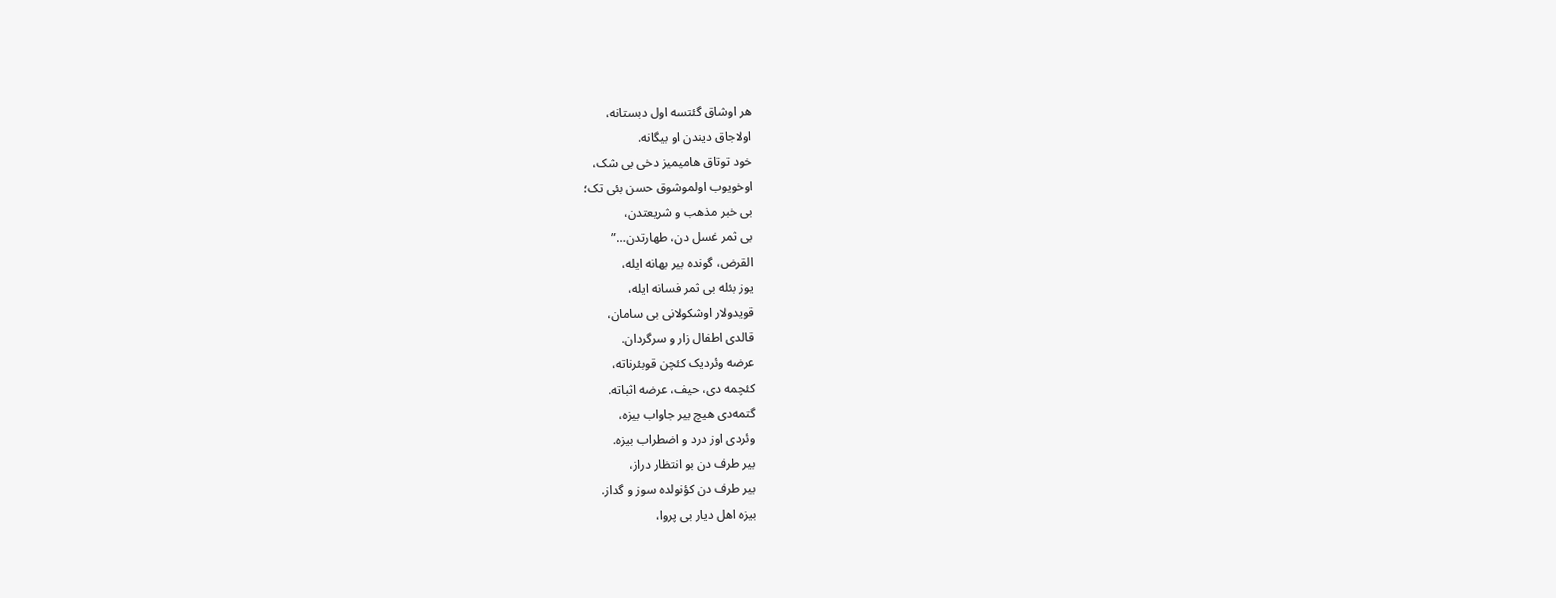هر اوشاق گئتسه اول دبستانه،
اولاجاق دیندن او بیگانه.
خود توتاق هامیمیز دخی بی شک،
اوخویوب اولموشوق حسن بئی تک؛
بی خبر مذهب و شریعتدن،
بی ثمر غسل دن، طهارتدن…”
القرض، گونده بیر بهانه ایله،
یوز بئله بی ثمر فسانه ایله،
قویدولار اوشکولانی بی سامان،
قالدی اطفال زار و سرگردان.
عرضه وئردیک کئچن قوبئرناته،
کئچمه دی، حیف، عرضه اثباته.
گتمه‌دی هیچ بیر جاواب بیزه،
وئردی اوز درد و اضطراب بیزه.
بیر طرف دن بو انتظار دراز،
بیر طرف دن کؤنولده سوز و گداز.
بیزه اهل دیار بی پروا،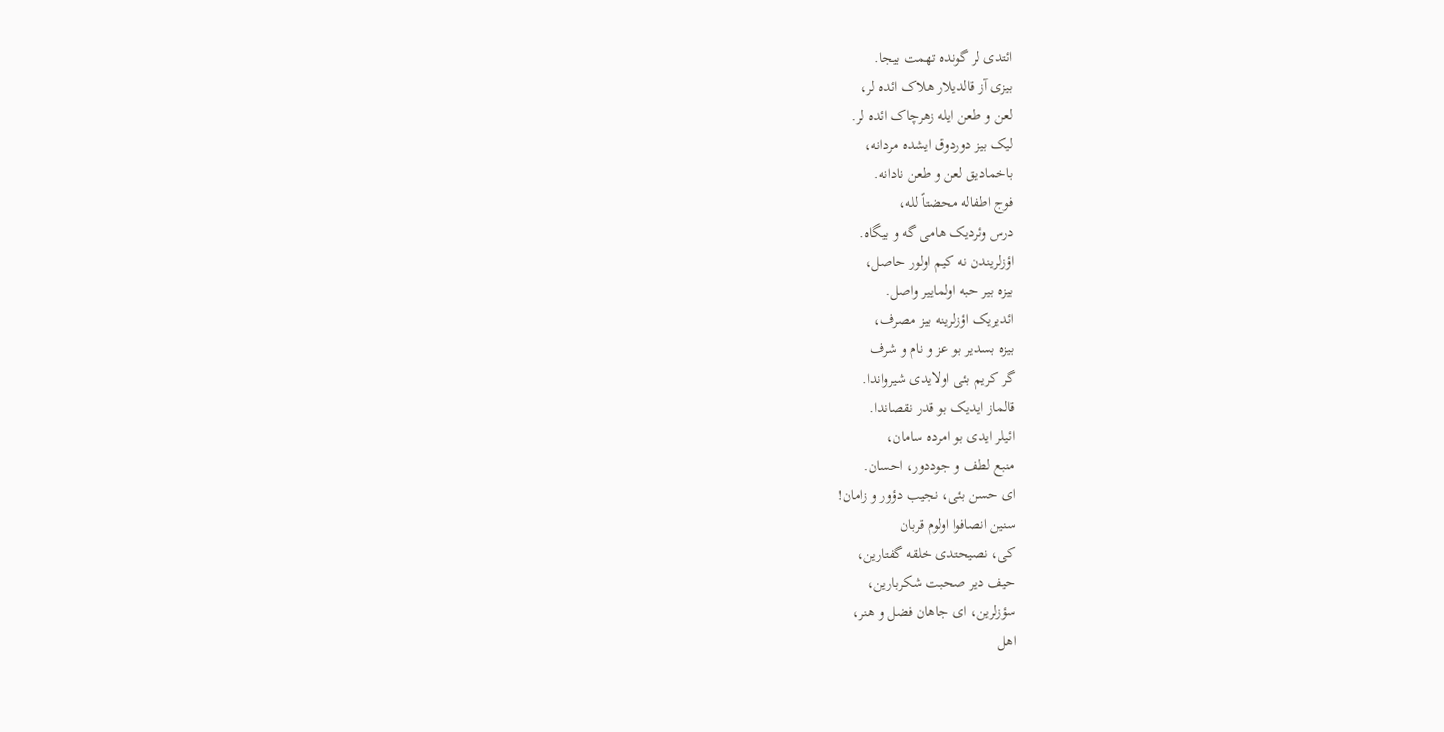ائتدی لر گونده تهمت بیجا.
بیزی آز قالدیلار هلاک ائده لر،
لعن و طعن ایله زهرچاک ائده لر.
لیک بیز دوردوق ایشده مردانه،
باخمادیق لعن و طعن نادانه.
فوج اطفاله محضتاً لله،
درس وئردیک هامی گه و بیگاه.
اؤزلریندن نه کیم اولور حاصل،
بیزه بیر حبه اولماییر واصل.
ائدیریک اؤزلرینه بیز مصرف،
بیزه بسدیر بو عز و نام و شرف
گر کریم بئی اولایدی شیرواندا.
قالماز ایدیک بو قدر نقصاندا.
ائیلر ایدی بو امرده سامان،
منبع لطف و جوددور، احسان.
ای حسن بئی، نجیب دؤور و زامان!
سنین انصافوا اولوم قربان
کی، نصیحتدی خلقه گفتارین،
حیف دیر صحبت شکربارین،
سؤزلرین، ای جاهان فضل و هنر،
اهل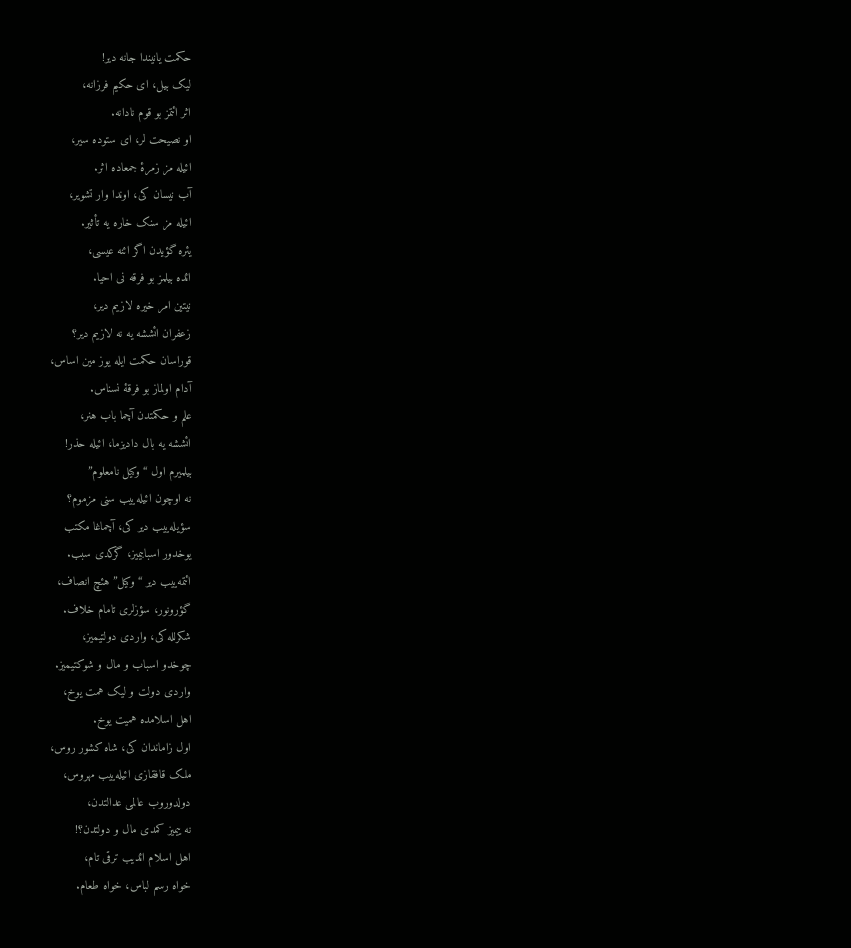حکمت یانیندا جانه دیر!
لیک بیل، ای حکیم فرزانه،
اثر ائتمز بو قوم نادانه.
او نصیحت لر، ای ستوده سیر،
ائیله مز زمرۀ جمعاده اثر.
آب نیسان کی، اوندا وار تشویر،
ائیله مز سنک خاره یه تأثیر.
یئره گؤیدن اگر ائنه عیسی،
ائده بیلمز بو فرقه نی احیا.
نیتین امر خیره لازیم دیر،
زعفران ائششه یه نه لازیم دیر؟
قوراسان حکمت ایله یوز مین اساس،
آدام اولماز بو فرقۀ نسناس.
علم و حکمتدن آچما باب هنر،
ائششه یه بال دادیزما، ائیله حذر!
بیلمیرم اول “وکیل نامعلوم”
نه اوچون ائیله‌ییب سنی مزموم؟
سؤیله‌ییب دیر کی، آچماغا مکتب
یوخدور اسبابیمیز، گرکدی سبب.
ائتمه‌ییب دیر “وکیل” هئچ انصاف،
گؤرونور، سؤزلری تامام خلاف.
شکرلله کی، واردی دولتیمیز،
چوخدو اسباب و مال و شوکتیمیز.
واردی دولت و لیک همت یوخ،
اهل اسلامده همیت یوخ.
اول زاماندان کی، شاه کشور روس،
ملک قافقازی ائیله‌ییب مهروس،
دولدوروب عالمی عدالتدن،
نه ییمیز کمدی مال و دولتدن؟!
اهل اسلام ائدیب ترقی تام،
خواه رسم لباس، خواه طعام.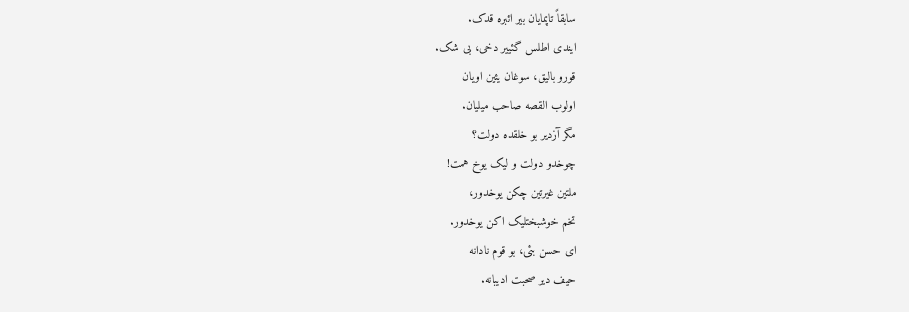سابقاً تاپمایان بیر ائبره قدک.
ایندی اطلس گئییر دخی، بی شک.
قورو بالیق، سوغان یئین اویان
اولوب القصه صاحب میلیان.
مگر آزدیر بو خلقده دولت؟
چوخدو دولت و لیک یوخ همت!
ملتین غیرتین چکن یوخدور،
تخم خوشبختلیک اکن یوخدور.
ای حسن بئی، بو قوم نادانه
حیف دیر صحبت ادیبانه.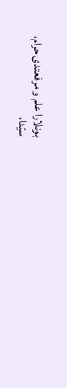بونلارا علم و مرفعتدی حرام،
سیّدا،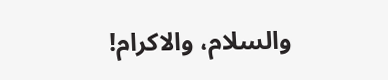والسلام، والاکرام!